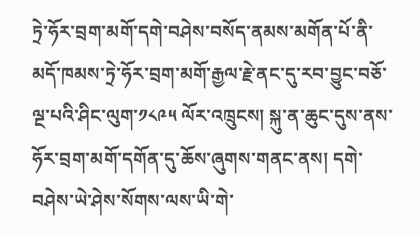ཏྲེ་ཧོར་བྲག་མགོ་དགེ་བཤེས་བསོད་ནམས་མགོན་པོ་ནི་མདོ་ཁམས་ཏྲེ་ཧོར་བྲག་མགོ་རྒྱལ་རྗེ་ནང་དུ་རབ་བྱུང་བཅོ་ལྔ་པའི་ཤིང་ལུག་༡༨༩༥ ལོར་འཁྲུངས། སྐུ་ན་ཆུང་དུས་ནས་ཧོར་བྲག་མགོ་དགོན་དུ་ཆོས་ཞུགས་གནང་ནས། དགེ་བཤེས་ཡེ་ཤེས་སོགས་ལས་ཡི་གེ་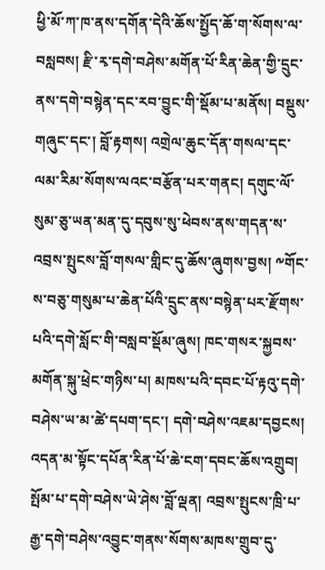ཕྱི་མོ་ཀ་ཁ་ནས་དགོན་དེའི་ཆོས་སྤྱོད་ཆོ་ག་སོགས་ལ་བསླབས། རྫི་རྭ་དགེ་བཤེས་མགོན་པོ་རིན་ཆེན་གྱི་དྲུང་ནས་དགེ་བསྙེན་དང་རབ་བྱུང་གི་སྡོམ་པ་མནོས། བསྡུས་གཞུང་དང་། བློ་རྟགས། འགྲེལ་ཆུང་དོན་གསལ་དང་ལམ་རིམ་སོགས་ལའང་བརྩོན་པར་གནང། དགུང་ལོ་སུམ་ཅུ་ཡན་མན་དུ་དབུས་སུ་ཕེབས་ནས་གདན་ས་འབྲས་སྤུངས་བློ་གསལ་གླིང་དུ་ཆོས་ཞུགས་བྱས། ༸གོང་ས་བཅུ་གསུམ་པ་ཆེན་པོའི་དྲུང་ནས་བསྙེན་པར་རྫོགས་པའི་དགེ་སློང་གི་བསླབ་སྡོམ་ཞུས། ཁང་གསར་སྐྱབས་མགོན་སྐུ་ཕྲེང་གཉིས་པ། མཁས་པའི་དབང་པོ་རྟའུ་དགེ་བཤེས་ཡ་མ་ཚེ་དཔག་དང་། དགེ་བཤེས་འཇམ་དབྱངས། འདན་མ་སྟོང་དཔོན་རིན་པོ་ཆེ་ངག་དབང་ཆོས་འགྲུབ། སྤོམ་པ་དགེ་བཤེས་ཡེ་ཤེས་བློ་ལྡན། འབྲས་སྤུངས་ཁྲི་པ་རྒྱ་དགེ་བཤེས་འབྱུང་གནས་སོགས་མཁས་གྲུབ་དུ་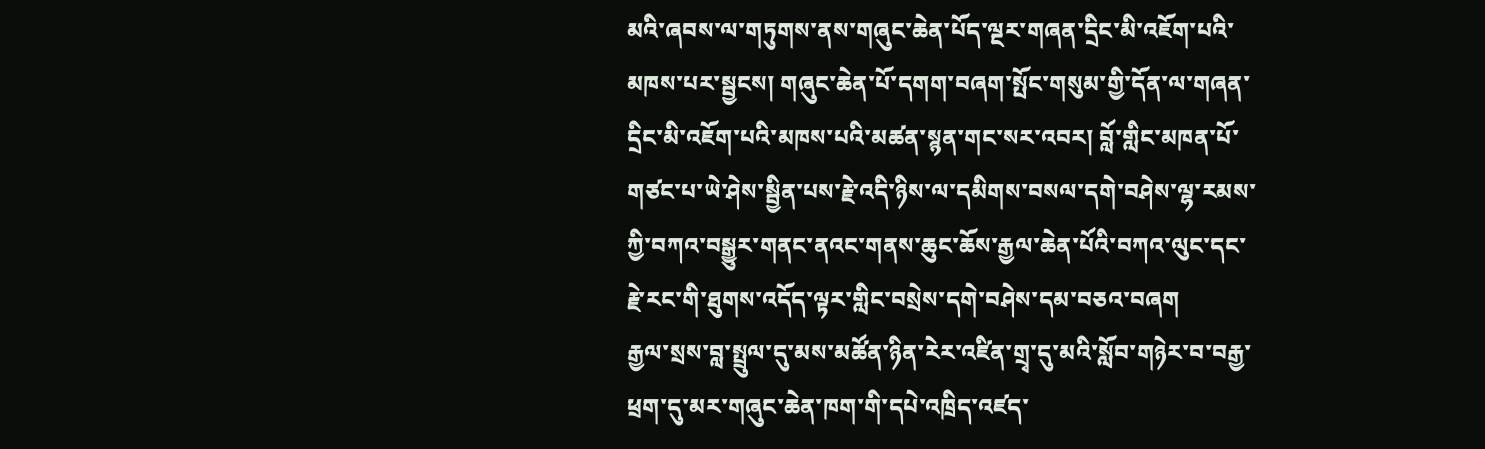མའི་ཞབས་ལ་གཏུགས་ནས་གཞུང་ཆེན་པོད་ལྔར་གཞན་དྲིང་མི་འཇོག་པའི་མཁས་པར་སྦྱངས། གཞུང་ཆེན་པོ་དགག་བཞག་སྤོང་གསུམ་གྱི་དོན་ལ་གཞན་དྲིང་མི་འཇོག་པའི་མཁས་པའི་མཚན་སྙན་གང་སར་འབར། བློ་གླིང་མཁན་པོ་གཙང་པ་ཡེ་ཤེས་སྦྱིན་པས་རྗེ་འདི་ཉིས་ལ་དམིགས་བསལ་དགེ་བཤེས་ལྷ་རམས་ཀྱི་བཀའ་བསྒྱུར་གནང་ནའང་གནས་ཆུང་ཆོས་རྒྱལ་ཆེན་པོའི་བཀའ་ལུང་དང་རྗེ་རང་གི་ཐུགས་འདོད་ལྟར་གླིང་བསྲེས་དགེ་བཤེས་དམ་བཅའ་བཞག
རྒྱལ་སྲས་བླ་སྤྲུལ་དུ་མས་མཚོན་ཉིན་རེར་འཛིན་གྲྭ་དུ་མའི་སློབ་གཉེར་བ་བརྒྱ་ཕྲག་དུ་མར་གཞུང་ཆེན་ཁག་གི་དཔེ་འཁྲིད་འཛད་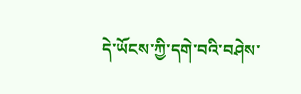དེ་ཡོངས་ཀྱི་དགེ་བའི་བཤེས་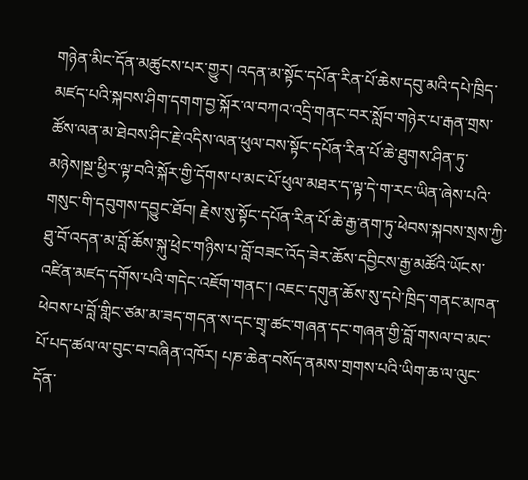གཉེན་མིང་དོན་མཚུངས་པར་གྱུར། འདན་མ་སྟོང་དཔོན་རིན་པོ་ཆེས་དབུ་མའི་དཔེ་ཁྲིད་མཛད་པའི་སྐབས་ཤིག་དགག་བྱ་སྐོར་ལ་བཀའ་འདྲི་གནང་བར་སློབ་གཉེར་པ་རྒན་གྲས་ཚོས་ལན་མ་ཐེབས་ཤིང་རྗེ་འདིས་ལན་ཕུལ་བས་སྟོང་དཔོན་རིན་པོ་ཆེ་ཐུགས་ཤིན་ཏུ་མཉེས།སྔ་ཕྱིར་ལྟ་བའི་སྐོར་གྱི་དོགས་པ་མང་པོ་ཕུལ་མཐར་ད་ལྟ་དེ་ག་རང་ཡིན་ཞེས་པའི་གསུང་གི་དབུགས་དབྱུང་ཐོབ། རྗེས་སུ་སྟོང་དཔོན་རིན་པོ་ཆེ་རྒྱ་ནག་ཏུ་ཕེབས་སྐབས་སྲས་ཀྱི་ཐུ་བོ་འདན་མ་བློ་ཆོས་སྐུ་ཕྲེང་གཉིས་པ་བློ་བཟང་འོད་ཟེར་ཆོས་དབྱིངས་རྒྱ་མཚོའི་ཡོངས་འཛིན་མཛད་དགོས་པའི་གདེང་འཇོག་གནང་། འཇང་དགུན་ཆོས་སུ་དཔེ་ཁྲིད་གནང་མཁན་ཕེབས་པ་བློ་གླིང་ཙམ་མ་ཟད་གདན་ས་དང་གྲྭ་ཚང་གཞན་དང་གཞན་གྱི་བློ་གསལ་བ་མང་པོ་པད་ཚལ་ལ་བུང་བ་བཞིན་འཁོར། པཎ་ཆེན་བསོད་ནམས་གྲགས་པའི་ཡིག་ཆ་ལ་ལུང་དོན་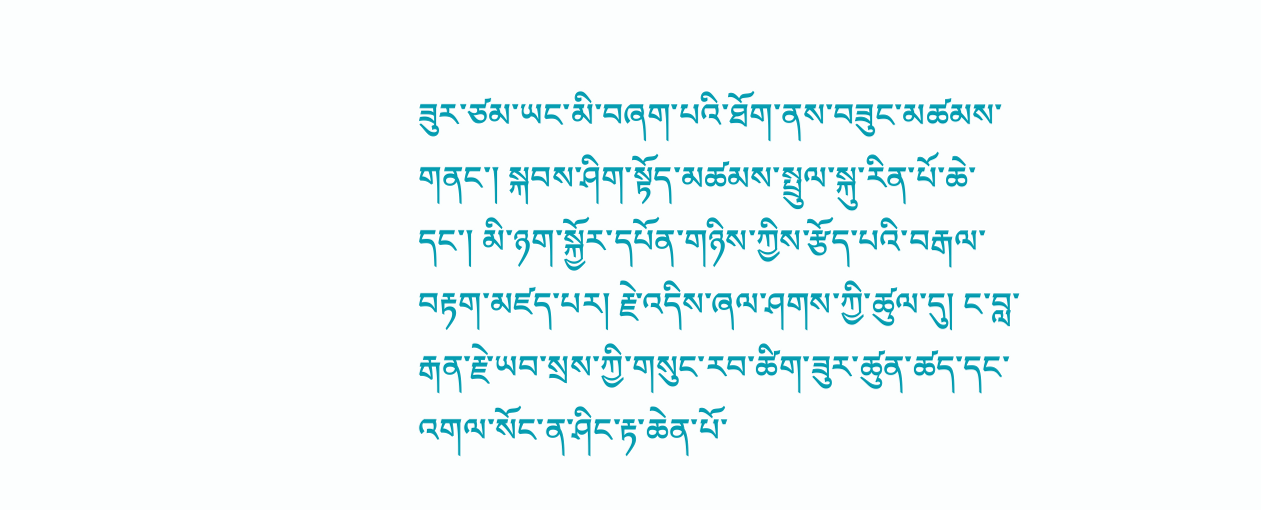ཟུར་ཙམ་ཡང་མི་བཞག་པའི་ཐོག་ནས་བཟུང་མཚམས་གནང་། སྐབས་ཤིག་སྟོད་མཚམས་སྤྲུལ་སྐུ་རིན་པོ་ཆེ་དང་། མི་ཉག་སྐྱོར་དཔོན་གཉིས་ཀྱིས་རྩོད་པའི་བརྒལ་བརྟག་མཛད་པར། རྗེ་འདིས་ཞལ་ཤགས་ཀྱི་ཚུལ་དུ། ང་བླ་རྒན་རྗེ་ཡབ་སྲས་ཀྱི་གསུང་རབ་ཚིག་ཟུར་ཚུན་ཚད་དང་འགལ་སོང་ན་ཤིང་རྟ་ཆེན་པོ་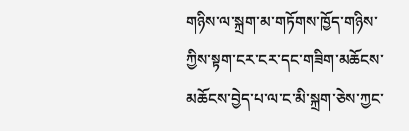གཉིས་ལ་སྐྲག་མ་གཏོགས་ཁྱོད་གཉིས་ཀྱིས་སྟག་ངར་ངར་དང་གཟིག་མཆོངས་མཆོངས་བྱེད་པ་ལ་ང་མི་སྐྲག་ཅེས་ཀྱང་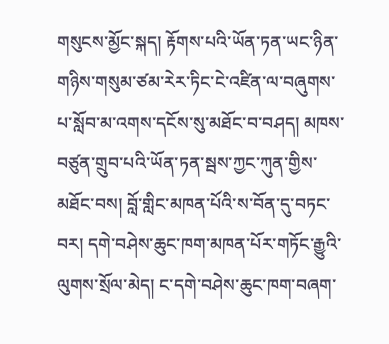གསུངས་མྱོང་སྐད། རྟོགས་པའི་ཡོན་ཏན་ཡང་ཉིན་གཉིས་གསུམ་ཙམ་རེར་ཏིང་ངེ་འཛིན་ལ་བཞུགས་པ་སློབ་མ་འགས་དངོས་སུ་མཐོང་བ་བཤད། མཁས་བཙུན་གྲུབ་པའི་ཡོན་ཏན་སྦས་ཀྱང་ཀུན་གྱིས་མཐོང་བས། བློ་གླིང་མཁན་པོའི་ས་བོན་དུ་བཏང་བར། དགེ་བཤེས་ཆུང་ཁག་མཁན་པོར་གཏོང་རྒྱུའི་ལུགས་སྲོལ་མེད། ང་དགེ་བཤེས་ཆུང་ཁག་བཞག་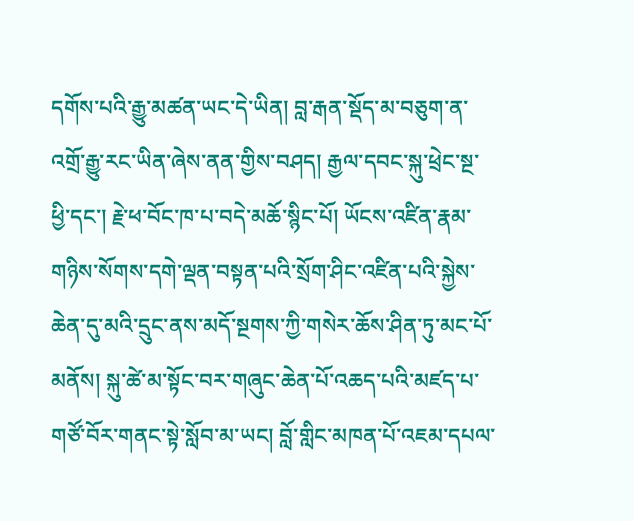དགོས་པའི་རྒྱུ་མཚན་ཡང་དེ་ཡིན། བླ་རྒན་སྡོད་མ་བཅུག་ན་འགྲོ་རྒྱུ་རང་ཡིན་ཞེས་ནན་གྱིས་བཤད། རྒྱལ་དབང་སྐུ་ཕྲེང་སྔ་ཕྱི་དང་། རྗེ་ཕ་བོང་ཁ་པ་བདེ་མཆོ་སྙིང་པོ། ཡོངས་འཛིན་རྣམ་གཉིས་སོགས་དགེ་ལྡན་བསྟན་པའི་སྲོག་ཤིང་འཛིན་པའི་སྐྱེས་ཆེན་དུ་མའི་དྲུང་ནས་མདོ་སྔགས་ཀྱི་གསེར་ཆོས་ཤིན་ཏུ་མང་པོ་མནོས། སྐུ་ཚེ་མ་སྟོང་བར་གཞུང་ཆེན་པོ་འཆད་པའི་མཛད་པ་གཙོ་བོར་གནང་སྟེ་སློབ་མ་ཡང། བློ་གླིང་མཁན་པོ་འཇམ་དཔལ་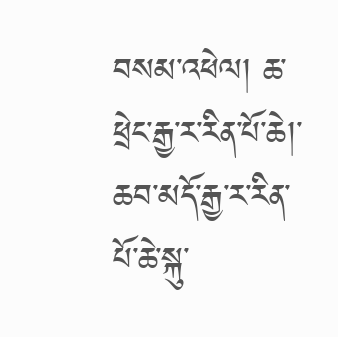བསམ་འཕེལ། ཆ་ཕྲེང་རྒྱ་ར་རིན་པོ་ཆེ།་ཆབ་མདོ་རྒྱ་ར་རིན་པོ་ཆེ་སྐུ་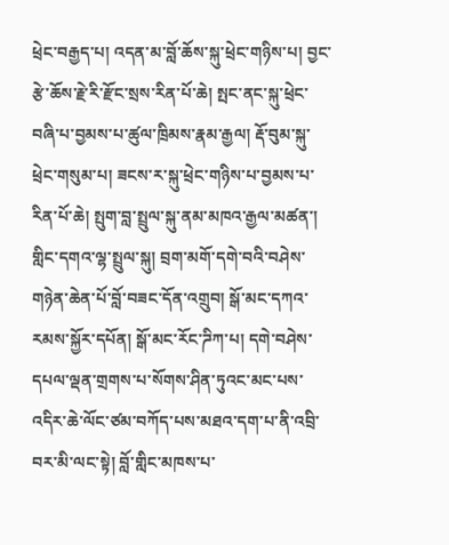ཕྲེང་བརྒྱད་པ། འདན་མ་བློ་ཆོས་སྐུ་ཕྲེང་གཉིས་པ། བྱང་རྩེ་ཆོས་རྗེ་རི་རྫོང་སྲས་རིན་པོ་ཆེ། སྤང་ནང་སྐུ་ཕྲེང་བཞི་པ་བྱམས་པ་ཚུལ་ཁྲིམས་རྣམ་རྒྱལ། རྡོ་བུམ་སྐུ་ཕྲེང་གསུམ་པ། ཟངས་ར་སྐུ་ཕྲེང་གཉིས་པ་བྱམས་པ་རིན་པོ་ཆེ། སྤུག་བླ་སྤྲུལ་སྐུ་ནམ་མཁའ་རྒྱལ་མཚན་། གླིང་དགའ་ལྷ་སྤྲུལ་སྐུ། བྲག་མགོ་དགེ་བའི་བཤེས་གཉེན་ཆེན་པོ་བློ་བཟང་དོན་འགྲུབ། སྒོ་མང་དཀའ་རམས་སྐྱོར་དཔོན། སྒོ་མང་རོང་ཌིཀ་པ། དགེ་བཤེས་དཔལ་ལྡན་གྲགས་པ་སོགས་ཤིན་ཏུའང་མང་པས་འདིར་ཆེ་ལོང་ཙམ་བཀོད་པས་མཐའ་དག་པ་ནི་འབྲི་བར་མི་ལང་སྟེ། བློ་གླིང་མཁས་པ་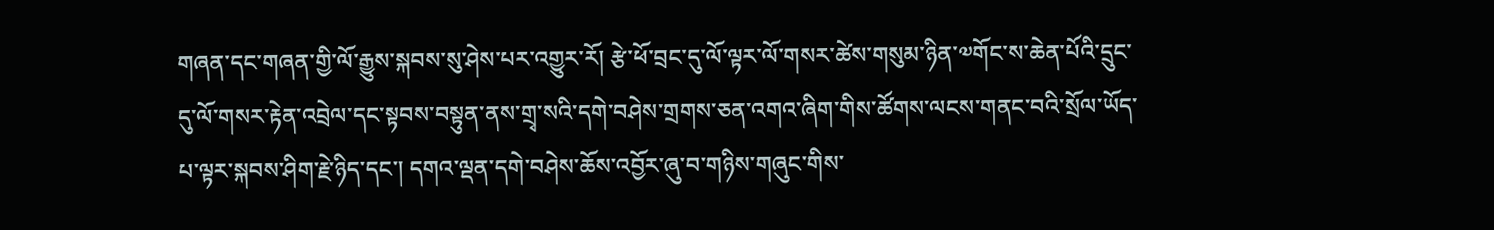གཞན་དང་གཞན་གྱི་ལོ་རྒྱུས་སྐབས་སུ་ཤེས་པར་འགྱུར་རོ། རྩེ་ཕོ་བྲང་དུ་ལོ་ལྟར་ལོ་གསར་ཚེས་གསུམ་ཉིན་༧གོང་ས་ཆེན་པོའི་དྲུང་དུ་ལོ་གསར་རྟེན་འབྲེལ་དང་སྟབས་བསྟུན་ནས་གྲྭ་སའི་དགེ་བཤེས་གྲགས་ཅན་འགའ་ཞིག་གིས་ཚོགས་ལངས་གནང་བའི་སྲོལ་ཡོད་པ་ལྟར་སྐབས་ཤིག་རྗེ་ཉིད་དང་། དགའ་ལྡན་དགེ་བཤེས་ཆོས་འབྱོར་ཞུ་བ་གཉིས་གཞུང་གིས་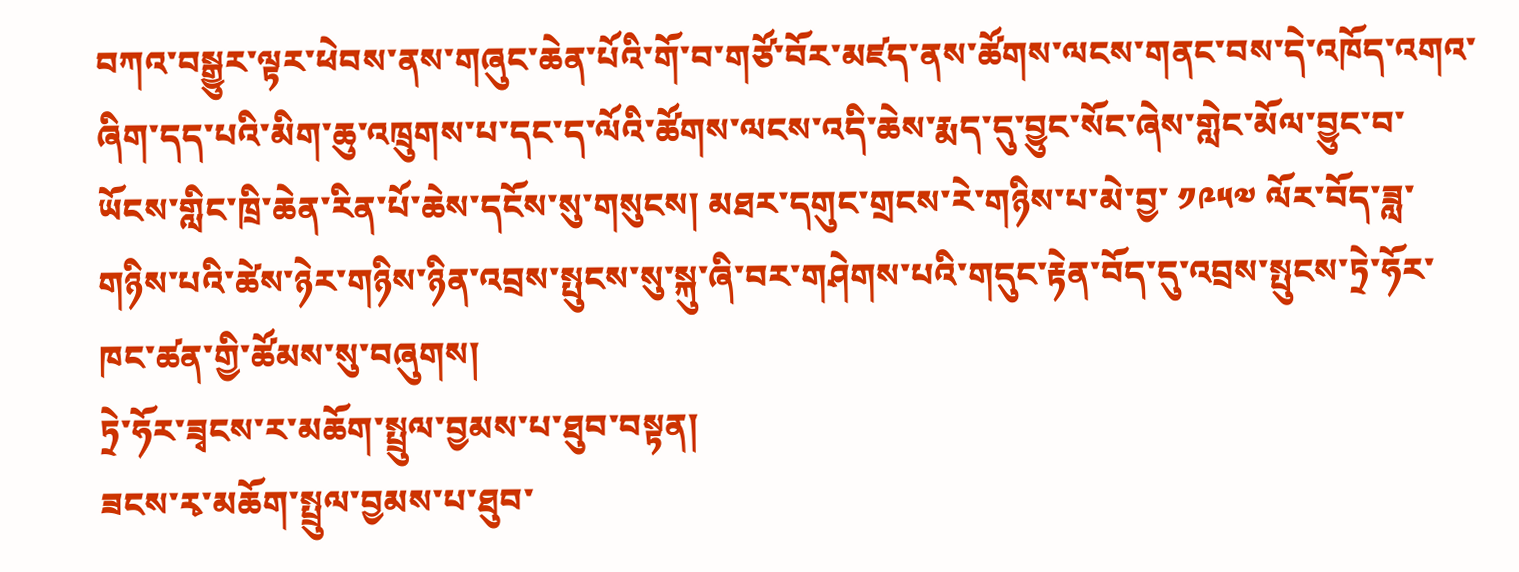བཀའ་བསྒྱུར་ལྟར་ཕེབས་ནས་གཞུང་ཆེན་པོའི་གོ་བ་གཙོ་བོར་མཛད་ནས་ཚོགས་ལངས་གནང་བས་དེ་འཁོད་འགའ་ཞིག་དད་པའི་མིག་ཆུ་འཁྲུགས་པ་དང་ད་ལོའི་ཚོགས་ལངས་འདི་ཆེས་རྨད་དུ་བྱུང་སོང་ཞེས་གླེང་མོལ་བྱུང་བ་ཡོངས་གླིང་ཁྲི་ཆེན་རིན་པོ་ཆེས་དངོས་སུ་གསུངས། མཐར་དགུང་གྲངས་རེ་གཉིས་པ་མེ་བྱ་ ༡༩༥༧ ལོར་བོད་ཟླ་གཉིས་པའི་ཚེས་ཉེར་གཉིས་ཉིན་འབྲས་སྤུངས་སུ་སྐུ་ཞི་བར་གཤེགས་པའི་གདུང་རྟེན་བོད་དུ་འབྲས་སྤུངས་ཏྲེ་ཧོར་ཁང་ཚན་གྱི་ཚོམས་སུ་བཞུགས།
ཏྲེ་ཧོར་ཟྭངས་ར་མཆོག་སྤྲུལ་བྱམས་པ་ཐུབ་བསྟན།
ཟངས་རྭ་མཆོག་སྤྲུལ་བྱམས་པ་ཐུབ་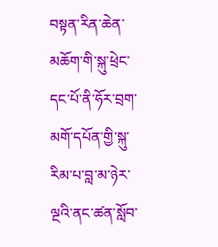བསྟན་རིན་ཆེན་མཆོག་གི་སྐུ་ཕྲེང་དང་པོ་ནི་ཧོར་བྲག་མགོ་དཔོན་གྱི་སྐུ་རིམ་པ་བླ་མ་ཉེར་ལྔའི་ནང་ཚན་སློབ་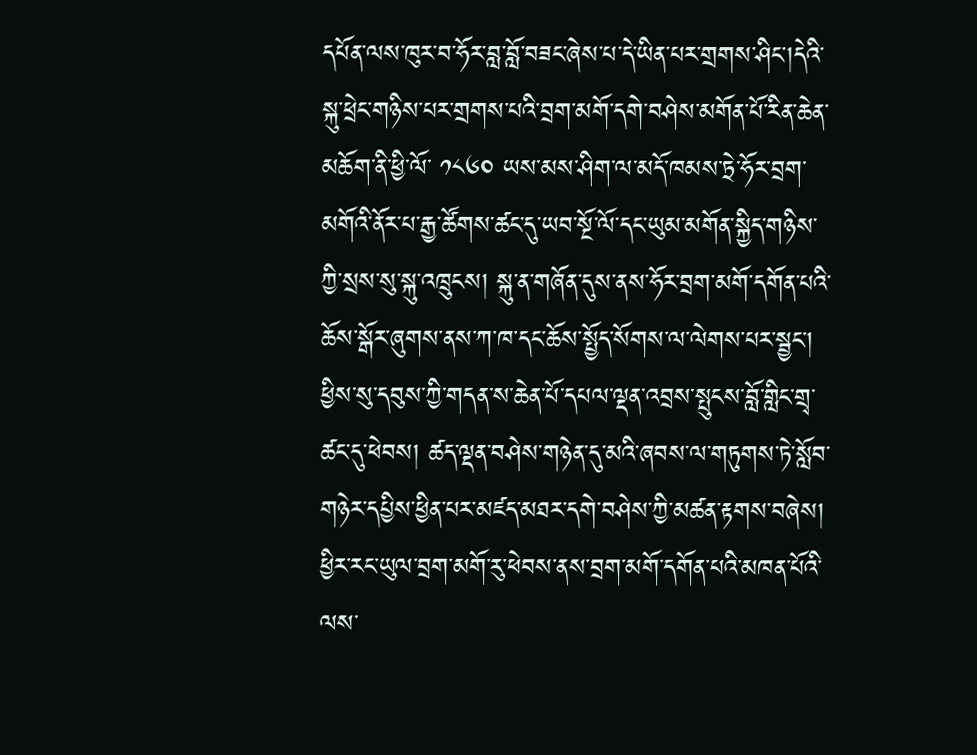དཔོན་ལས་ཁུར་བ་ཧོར་བླ་བློ་བཟང་ཞེས་པ་དེ་ཡིན་པར་གྲགས་ཤིང་།དེའི་སྐུ་ཕྲེང་གཉིས་པར་གྲགས་པའི་བྲག་མགོ་དགེ་བཤེས་མགོན་པོ་རིན་ཆེན་མཆོག་ནི་ཕྱི་ལོ་ ༡༨༦༠ ཡས་མས་ཤིག་ལ་མདོ་ཁམས་ཏྲེ་ཧོར་བྲག་མགོའི་ནོར་པ་རྒྱ་ཚོགས་ཚང་དུ་ཡབ་སྔོ་ལོ་དང་ཡུམ་མགོན་སྐྱིད་གཉིས་ཀྱི་སྲས་སུ་སྐུ་འཁྲུངས། སྐུ་ན་གཞོན་དུས་ནས་ཧོར་བྲག་མགོ་དགོན་པའི་ཆོས་སྒོར་ཞུགས་ནས་ཀ་ཁ་དང་ཆོས་སྤྱོད་སོགས་ལ་ལེགས་པར་སྦྱང་། ཕྱིས་སུ་དབུས་ཀྱི་གདན་ས་ཆེན་པོ་དཔལ་ལྡན་འབྲས་སྤུངས་བློ་གླིང་གྲྭ་ཚང་དུ་ཕེབས། ཚད་ལྡན་བཤེས་གཉེན་དུ་མའི་ཞབས་ལ་གཏུགས་ཏེ་སློབ་གཉེར་དཔྱིས་ཕྱིན་པར་མཛད་མཐར་དགེ་བཤེས་ཀྱི་མཚན་རྟགས་བཞེས། ཕྱིར་རང་ཡུལ་བྲག་མགོ་རུ་ཕེབས་ནས་བྲག་མགོ་དགོན་པའི་མཁན་པོའི་ལས་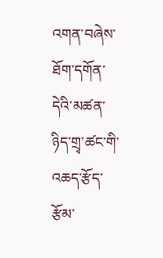འགན་བཞེས་ཐོག་དགོན་དེའི་མཚན་ཉིད་གྲྭ་ཚང་གི་འཆད་རྩོད་རྩོམ་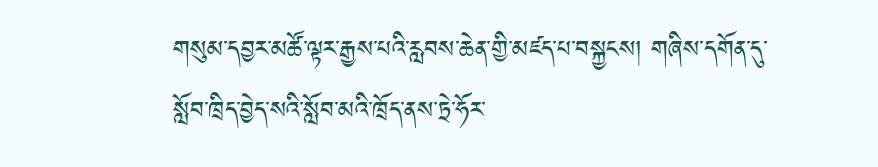གསུམ་དབྱར་མཚོ་ལྟར་རྒྱས་པའི་རླབས་ཆེན་གྱི་མཛད་པ་བསྐྱངས། གཞིས་དགོན་དུ་སློབ་ཁྲིད་བྱེད་སའི་སློབ་མའི་ཁྲོད་ནས་ཏྲེ་ཧོར་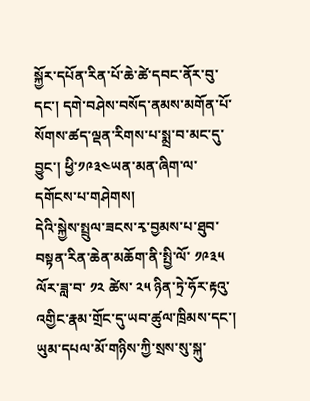སྐྱོར་དཔོན་རིན་པོ་ཆེ་ཚེ་དབང་ནོར་བུ་དང་། དགེ་བཤེས་བསོད་ནམས་མགོན་པོ་སོགས་ཚད་ལྡན་རིགས་པ་སྨྲ་བ་མང་དུ་བྱུང་། ཕྱི་༡༩༣༤ཡན་མན་ཞིག་ལ་དགོངས་པ་གཤེགས།
དེའི་སྐྱེས་སྤྲུལ་ཟངས་རྭ་བྱམས་པ་ཐུབ་བསྟན་རིན་ཆེན་མཆོག་ནི་སྤྱི་ལོ་ ༡༩༣༥ ལོར་ཟླ་བ་ ༡༢ ཚེས་ ༢༥ ཉིན་ཏྲེ་ཧོར་རྟའུ་འགྱིང་རྣམ་གྲོང་དུ་ཡབ་ཚུལ་ཁྲིམས་དང་། ཡུམ་དཔལ་མོ་གཉིས་ཀྱི་སྲས་སུ་སྐུ་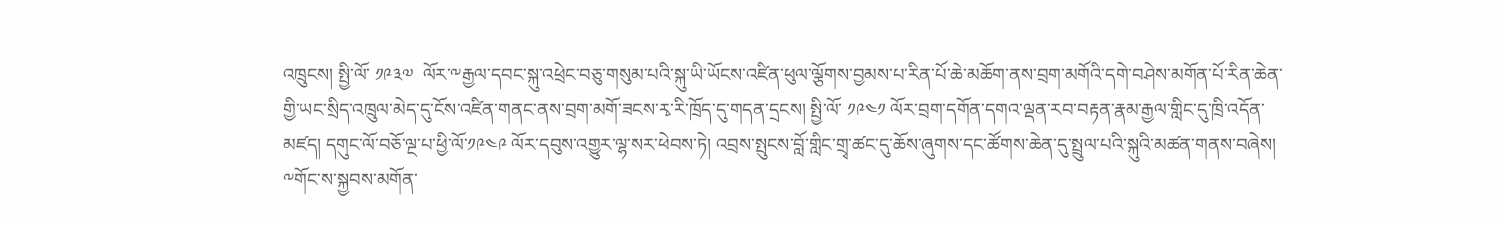འཁྲུངས། སྤྱི་ལོ་ ༡༩༣༧  ལོར་༸རྒྱལ་དབང་སྐུ་འཕྲེང་བཅུ་གསུམ་པའི་སྐུ་ཡི་ཡོངས་འཛིན་ཕུལ་ལྕོགས་བྱམས་པ་རིན་པོ་ཆེ་མཆོག་ནས་བྲག་མགོའི་དགེ་བཤེས་མགོན་པོ་རིན་ཆེན་གྱི་ཡང་སྲིད་འཁྲུལ་མེད་དུ་ངོས་འཛིན་གནང་ནས་བྲག་མགོ་ཟངས་རྭ་རི་ཁྲོད་དུ་གདན་དྲངས། སྤྱི་ལོ་ ༡༩༤༡ ལོར་བྲག་དགོན་དགའ་ལྡན་རབ་བརྟན་རྣམ་རྒྱལ་གླིང་དུ་ཁྲི་འདོན་མཛད། དགུང་ལོ་བཅོ་ལྔ་པ་ཕྱི་ལོ་༡༩༤༩ ལོར་དབུས་འགྱུར་ལྷ་སར་ཕེབས་ཏེ། འབྲས་སྤུངས་བློ་གླིང་གྲྭ་ཚང་དུ་ཆོས་ཞུགས་དང་ཚོགས་ཆེན་དུ་སྤྲུལ་པའི་སྐུའི་མཚན་གནས་བཞེས། ༸གོང་ས་སྐྱབས་མགོན་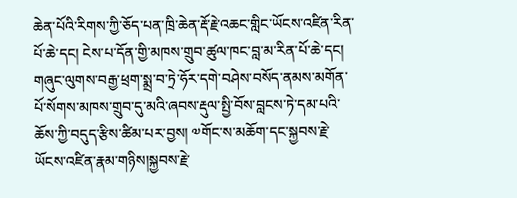ཆེན་པོའི་རིགས་ཀྱི་ཅོད་པན་ཁྲི་ཆེན་རྡོ་རྗེ་འཆང་གླིང་ཡོངས་འཛིན་རིན་པོ་ཆེ་དང། ངེས་པ་དོན་གྱི་མཁས་གྲུབ་ཚུལ་ཁང་བླ་མ་རིན་པོ་ཆེ་དང། གཞུང་ལུགས་བརྒྱ་ཕྲག་སྨྲ་བ་ཏྲེ་ཧོར་དགེ་བཤེས་བསོད་ནམས་མགོན་པོ་སོགས་མཁས་གྲུབ་དུ་མའི་ཞབས་རྡུལ་སྤྱི་བོས་བླངས་ཏེ་དམ་པའི་ཆོས་ཀྱི་བདུད་རྩིས་ཚིམ་པར་བྱས། ༧གོང་ས་མཆོག་དང་སྐྱབས་རྗེ་ཡོངས་འཛིན་རྣམ་གཉིས།སྐྱབས་རྗེ་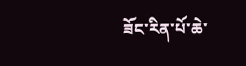ཟོང་རིན་པོ་ཆེ་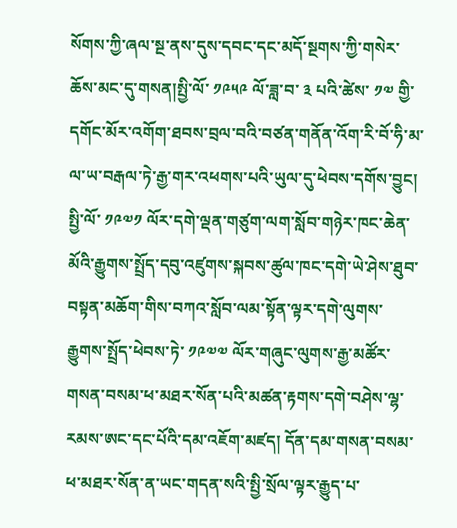སོགས་ཀྱི་ཞལ་སྔ་ནས་དུས་དབང་དང་མདོ་སྔགས་ཀྱི་གསེར་ཆོས་མང་དུ་གསན།སྤྱི་ལོ་ ༡༩༥༩ ལོ་ཟླ་བ་ ༣ པའི་ཚེས་ ༡༧ གྱི་དགོང་མོར་འགོག་ཐབས་བྲལ་བའི་བཙན་གནོན་འོག་རི་བོ་ཧི་མ་ལ་ཡ་བརྒལ་ཏེ་རྒྱ་གར་འཕགས་པའི་ཡུལ་དུ་ཕེབས་དགོས་བྱུང། སྤྱི་ལོ་ ༡༩༧༡ ལོར་དགེ་ལྡན་གཙུག་ལག་སློབ་གཉེར་ཁང་ཆེན་མོའི་རྒྱུགས་སྤྲོད་དབུ་འཛུགས་སྐབས་ཚུལ་ཁང་དགེ་ཡེ་ཤེས་ཐུབ་བསྟན་མཆོག་གིས་བཀའ་སློབ་ལམ་སྟོན་ལྟར་དགེ་ལུགས་རྒྱུགས་སྤྲོད་ཕེབས་ཏེ་ ༡༩༧༧ ལོར་གཞུང་ལུགས་རྒྱ་མཚོར་གསན་བསམ་ཕ་མཐར་སོན་པའི་མཚན་རྟགས་དགེ་བཤེས་ལྷ་རམས་ཨང་དང་པོའི་དམ་འཇོག་མཛད། དོན་དམ་གསན་བསམ་ཕ་མཐར་སོན་ན་ཡང་གདན་སའི་སྤྱི་སྲོལ་ལྟར་རྒྱུད་པ་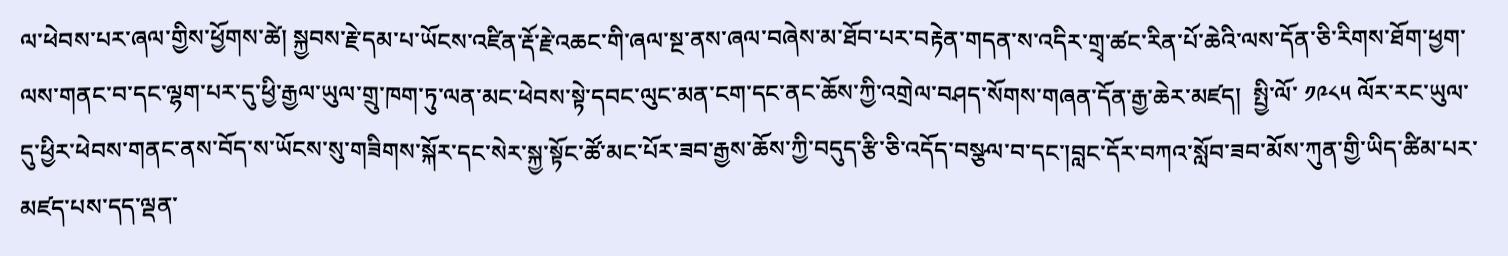ལ་ཕེབས་པར་ཞལ་གྱིས་ཕྱོགས་ཚེ། སྐྱབས་རྗེ་དམ་པ་ཡོངས་འཛིན་རྡོ་རྗེ་འཆང་གི་ཞལ་སྔ་ནས་ཞལ་བཞེས་མ་ཐོབ་པར་བརྟེན་གདན་ས་འདིར་གྲྭ་ཚང་རིན་པོ་ཆེའི་ལས་དོན་ཅི་རིགས་ཐོག་ཕྱག་ལས་གནང་བ་དང་ལྷག་པར་དུ་ཕྱི་རྒྱལ་ཡུལ་གྲུ་ཁག་ཏུ་ལན་མང་ཕེབས་སྟེ་དབང་ལུང་མན་ངག་དང་ནང་ཆོས་ཀྱི་འགྲེལ་བཤད་སོགས་གཞན་དོན་རྒྱ་ཆེར་མཛད།  སྤྱི་ལོ་ ༡༩༨༥ ལོར་རང་ཡུལ་དུ་ཕྱིར་ཕེབས་གནང་ནས་བོད་ས་ཡོངས་སུ་གཟིགས་སྐོར་དང་སེར་སྐྱ་སྟོང་ཚོ་མང་པོར་ཟབ་རྒྱས་ཆོས་ཀྱི་བདུད་རྩི་ཅི་འདོད་བསྩལ་བ་དང་།བླང་དོར་བཀའ་སློབ་ཟབ་མོས་ཀུན་གྱི་ཡིད་ཚིམ་པར་མཛད་པས་དད་ལྡན་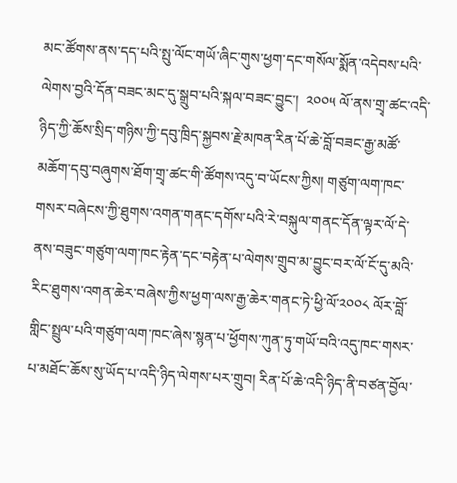མང་ཚོགས་ནས་དད་པའི་སྤུ་ལོང་གཡོ་ཞིང་གུས་ཕྱག་དང་གསོལ་སྨོན་འདེབས་པའི་ལེགས་བྱའི་དོན་བཟང་མང་དུ་སྒྲུབ་པའི་སྐལ་བཟང་བྱུང་།  ༢༠༠༥ ལོ་ནས་གྲྭ་ཚང་འདི་ཉིད་ཀྱི་ཆོས་སྲིད་གཉིས་ཀྱི་དབུ་ཁྲིད་སྐྱབས་རྗེ་མཁན་རིན་པོ་ཆེ་བློ་བཟང་རྒྱ་མཚོ་མཆོག་དབུ་བཞུགས་ཐོག་གྲྭ་ཚང་གི་ཚོགས་འདུ་བ་ཡོངས་ཀྱིས། གཙུག་ལག་ཁང་གསར་བཞེངས་ཀྱི་ཐུགས་འགན་གནང་དགོས་པའི་རེ་བསྐུལ་གནང་དོན་ལྟར་ལོ་དེ་ནས་བཟུང་གཙུག་ལག་ཁང་རྟེན་དང་བརྟེན་པ་ལེགས་གྲུབ་མ་བྱུང་བར་ལོ་ངོ་དུ་མའི་རིང་ཐུགས་འགན་ཆེར་བཞེས་ཀྱིས་ཕྱག་ལས་རྒྱ་ཆེར་གནང་ཏེ་ཕྱི་ལོ་༢༠༠༨ ལོར་བློ་གླིང་སྤྲུལ་པའི་གཙུག་ལག་ཁང་ཞེས་སྙན་པ་ཕྱོགས་ཀུན་ཏུ་གཡོ་བའི་འདུ་ཁང་གསར་པ་མཐོང་ཆོས་སུ་ཡོད་པ་འདི་ཉིད་ལེགས་པར་གྲུབ། རིན་པོ་ཆེ་འདི་ཉིད་ནི་བཙན་བྱོལ་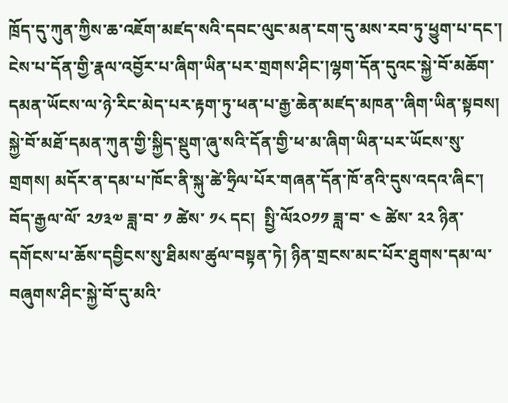ཁྲོད་དུ་ཀུན་ཀྱིས་ཆ་འཇོག་མཛད་སའི་དབང་ལུང་མན་ངག་དུ་མས་རབ་ཏུ་ཕྱུག་པ་དང་། ངེས་པ་དོན་གྱི་རྣལ་འབྱོར་པ་ཞིག་ཡིན་པར་གྲགས་ཤིང་།ལྷག་དོན་དུའང་སྐྱེ་བོ་མཆོག་དམན་ཡོངས་ལ་ཉེ་རིང་མེད་པར་རྟག་ཏུ་ཕན་པ་རྒྱ་ཆེན་མཛད་མཁན་་ཞིག་ཡིན་སྟབས། སྐྱེ་བོ་མཐོ་དམན་ཀུན་གྱི་སྐྱིད་སྡུག་ཞུ་སའི་དོན་གྱི་ཕ་མ་ཞིག་ཡིན་པར་ཡོངས་སུ་གྲགས། མདོར་ན་དམ་པ་ཁོང་ནི་སྐུ་ཚེ་ཧྲིལ་པོར་གཞན་དོན་ཁོ་ནའི་དུས་འདའ་ཞིང་། བོད་རྒྱལ་ལོ་ ༢༡༣༧ ཟླ་བ་ ༡ ཚེས་ ༡༨ དང།  སྤྱི་ལོ༢༠༡༡ ཟླ་བ་ ༤ ཚེས་ ༢༢ ཉིན་དགོངས་པ་ཆོས་དབྱིངས་སུ་ཐིམས་ཚུལ་བསྟན་ཏེ། ཉིན་གྲངས་མང་པོར་ཐུགས་དམ་ལ་བཞུགས་ཤིང་སྐྱེ་བོ་དུ་མའི་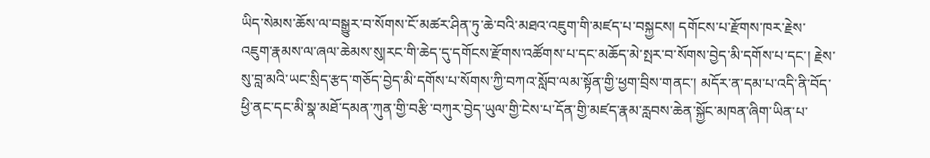ཡིད་སེམས་ཆོས་ལ་བསྒྱུར་བ་སོགས་ངོ་མཚར་ཤིན་ཏུ་ཆེ་བའི་མཐའ་འཇུག་གི་མཛད་པ་བསྐྱངས། དགོངས་པ་རྫོགས་ཁར་རྗེས་འཇུག་རྣམས་ལ་ཞལ་ཆེམས་སུ།རང་གི་ཆེད་དུ་དགོངས་རྫོགས་འཚོགས་པ་དང་མཆོད་མེ་སྤར་བ་སོགས་བྱེད་མི་དགོས་པ་དང་། རྗེས་སུ་བླ་མའི་ཡང་སྲིད་རྩད་གཅོད་བྱེད་མི་དགོས་པ་སོགས་ཀྱི་བཀའ་སློབ་ལམ་སྟོན་གྱི་ཕྱག་བྲིས་གནང་། མདོར་ན་དམ་པ་འདི་ནི་བོད་ཕྱི་ནང་དང་མི་སྣ་མཐོ་དམན་ཀུན་གྱི་བརྩི་བཀུར་བྱེད་ཡུལ་གྱི་ངེས་པ་དོན་གྱི་མཛད་རྣམ་རླབས་ཆེན་སྐྱོང་མཁན་ཞིག་ཡིན་པ་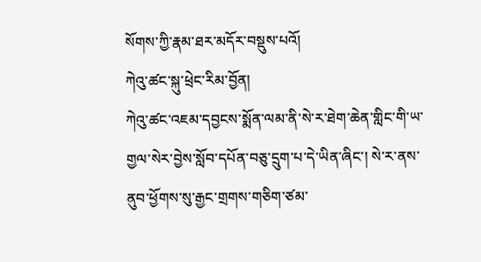སོགས་ཀྱི་རྣམ་ཐར་མདོར་བསྡུས་པའོ།
ཀེའུ་ཚང་སྐུ་ཕྲེང་རིམ་བྱོན།
ཀེའུ་ཚང་འཇམ་དབྱངས་སྨོན་ལམ་ནི་སེ་ར་ཐེག་ཆེན་གླིང་གི་ཡ་གྱལ་སེར་བྱེས་སློབ་དཔོན་བཅུ་དྲུག་པ་དེ་ཡིན་ཞིང་། སེ་ར་ནས་ནུབ་ཕྱོགས་སུ་རྒྱང་གྲགས་གཅིག་ཙམ་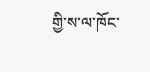གྱི་ས་ལ་ཁོང་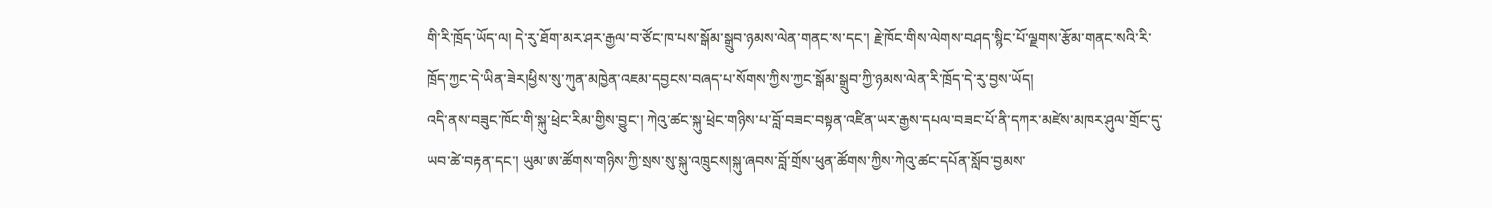གི་རི་ཁྲོད་ཡོད་ལ། དེ་རུ་ཐོག་མར་ཤར་རྒྱལ་བ་ཙོང་ཁ་པས་སྒོམ་སྒྲུབ་ཉམས་ལེན་གནང་ས་དང་། རྗེ་ཁོང་གིས་ལེགས་བཤད་སྙིང་པོ་ལྗགས་རྩོམ་གནང་སའི་རི་ཁྲོད་ཀྱང་དེ་ཡིན་ཟེར།ཕྱིས་སུ་ཀུན་མཁྱེན་འཇམ་དབྱངས་བཞད་པ་སོགས་ཀྱིས་ཀྱང་སྒོམ་སྒྲུབ་ཀྱི་ཉམས་ལེན་རི་ཁྲོད་དེ་རུ་བྱས་ཡོད།
འདི་ནས་བཟུང་ཁོང་གི་སྐུ་ཕྲེང་རིམ་གྱིས་བྱུང་། ཀེའུ་ཚང་སྐུ་ཕྲེང་གཉིས་པ་བློ་བཟང་བསྟན་འཛིན་ཡར་རྒྱས་དཔལ་བཟང་པོ་ནི་དཀར་མཛེས་མཁར་ཤུལ་གྲོང་དུ་ཡབ་ཚེ་བརྟན་དང་། ཡུམ་ཨ་ཚོགས་གཉིས་ཀྱི་སྲས་སུ་སྐུ་འཁྲུངས།སྐུ་ཞབས་བློ་གྲོས་ཕུན་ཚོགས་ཀྱིས་ཀེའུ་ཚང་དཔོན་སློབ་བྱམས་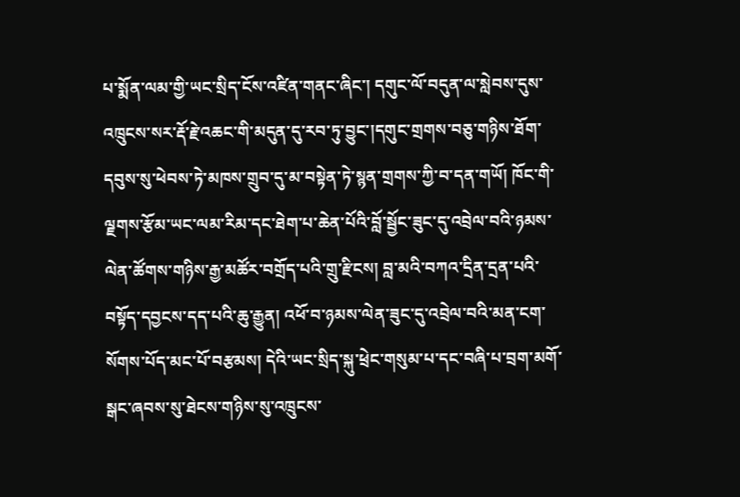པ་སྨོན་ལམ་གྱི་ཡང་སྲིད་ངོས་འཛིན་གནང་ཞིང་། དགུང་ལོ་བདུན་ལ་སླེབས་དུས་འཁྲུངས་སར་རྡོ་རྗེ་འཆང་གི་མདུན་དུ་རབ་ཏུ་བྱུང་།དགུང་གྲགས་བཅུ་གཉིས་ཐོག་དབུས་སུ་ཕེབས་ཏེ་མཁས་གྲུབ་དུ་མ་བསྟེན་ཏེ་སྙན་གྲགས་ཀྱི་བ་དན་གཡོ། ཁོང་གི་ལྗགས་རྩོམ་ཡང་ལམ་རིམ་དང་ཐེག་པ་ཆེན་པོའི་བློ་སྦྱོང་ཟུང་དུ་འབྲེལ་བའི་ཉམས་ལེན་ཚོགས་གཉིས་རྒྱ་མཚོར་བགྲོད་པའི་གྲུ་རྫིངས། བླ་མའི་བཀའ་དྲིན་དྲན་པའི་བསྟོད་དབྱངས་དད་པའི་ཆུ་རྒྱུན། འཕོ་བ་ཉམས་ལེན་ཟུང་དུ་འབྲེལ་བའི་མན་ངག་སོགས་པོད་མང་པོ་བརྩམས། དེའི་ཡང་སྲིད་སྐུ་ཕྲེང་གསུམ་པ་དང་བཞི་པ་བྲག་མགོ་སྒང་ཞབས་སུ་ཐེངས་གཉིས་སུ་འཁྲུངས་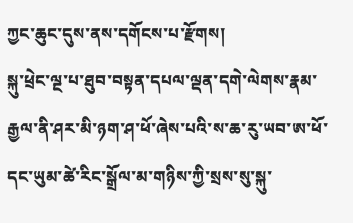ཀྱང་ཆུང་དུས་ནས་དགོངས་པ་རྫོགས།
སྐུ་ཕྲེང་ལྔ་པ་ཐུབ་བསྟན་དཔལ་ལྡན་དགེ་ལེགས་རྣམ་རྒྱལ་ནི་ཤར་མི་ཉག་ཤ་ཕོ་ཞེས་པའི་ས་ཆ་རུ་ཡབ་ཨ་ཕོ་དང་ཡུམ་ཚེ་རིང་སྒྲོལ་མ་གཉིས་ཀྱི་སྲས་སུ་སྐུ་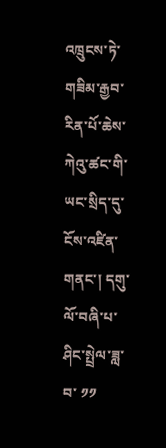འཁྲུངས་ཏེ་གཟིམ་རྒྱབ་རིན་པོ་ཆེས་ཀེའུ་ཚང་གི་ཡང་སྲིད་དུ་ངོས་འཛིན་གནང་། དགུ་ལོ་བཞི་པ་ཤིང་སྤྲེལ་ཟླ་བ་ ༡༡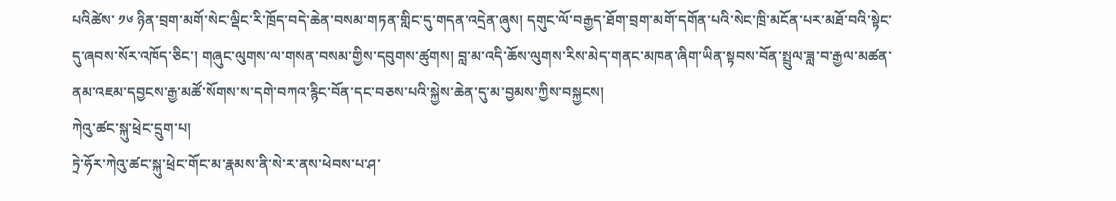པའིཚེས་ ༡༦ ཉིན་བྲག་མགོ་སེང་ལྡིང་རི་ཁྲོད་བདེ་ཆེན་བསམ་གཏན་གླིང་དུ་གདན་འདྲེན་ཞུས། དགུང་ལོ་བརྒྱད་ཐོག་བྲག་མགོ་དགོན་པའི་སེང་ཁྲི་མངོན་པར་མཐོ་བའི་སྟེང་དུ་ཞབས་སོར་འཁོད་ཅིང་། གཞུང་ལུགས་ལ་གསན་བསམ་གྱིས་དབུགས་ཚུགས། བླ་མ་འདི་ཆོས་ལུགས་རིས་མེད་གནང་མཁན་ཞིག་ཡིན་སྟབས་བོན་སྤྲུལ་ཟླ་བ་རྒྱལ་མཚན་ནམ་འཇམ་དབྱངས་རྒྱ་མཚོ་སོགས་ས་དགེ་བཀའ་རྙིང་བོན་དང་བཅས་པའི་སྐྱེས་ཆེན་དུ་མ་བྱམས་ཀྱིས་བསྐྱངས།
ཀེའུ་ཚང་སྐུ་ཕྲེང་དྲུག་པ།
ཏྲེ་ཧོར་ཀེའུ་ཚང་སྐུ་ཕྲེང་གོང་མ་རྣམས་ནི་སེ་ར་ནས་ཕེབས་པ་ཤ་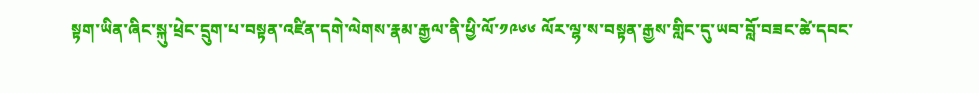སྟག་ཡིན་ཞིང་སྐུ་ཕྲེང་དྲུག་པ་བསྟན་འཛིན་དགེ་ལེགས་རྣམ་རྒྱལ་ནི་ཕྱི་ལོ་༡༩༦༦ ལོར་ལྷ་ས་བསྟན་རྒྱས་གླིང་དུ་ཡབ་བློ་བཟང་ཚེ་དབང་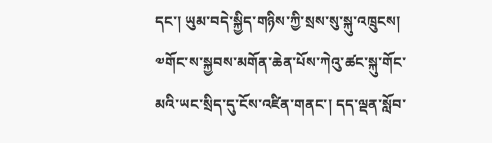དང་། ཡུམ་བདེ་སྐྱིད་གཉིས་ཀྱི་སྲས་སུ་སྐུ་འཁྲུངས། ༧གོང་ས་སྐྱབས་མགོན་ཆེན་པོས་ཀེའུ་ཚང་སྐུ་གོང་མའི་ཡང་སྲིད་དུ་ངོས་འཛིན་གནང་། དད་ལྡན་སློབ་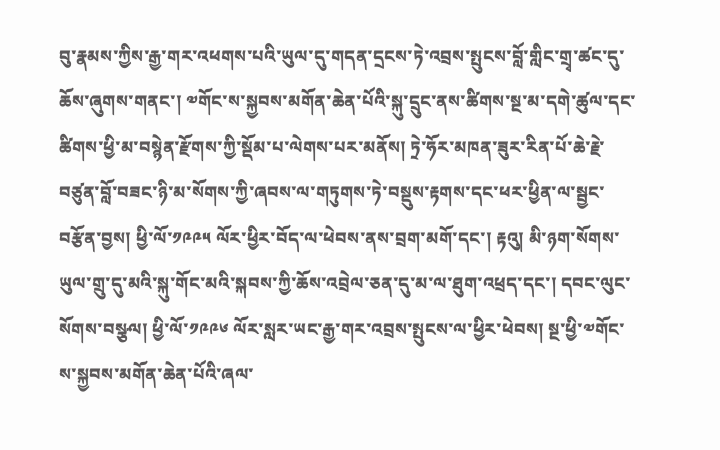བུ་རྣམས་ཀྱིས་རྒྱ་གར་འཕགས་པའི་ཡུལ་དུ་གདན་དྲངས་ཏེ་འབྲས་སྤུངས་བློ་གླིང་གྲྭ་ཚང་དུ་ཆོས་ཞུགས་གནང་། ༧གོང་ས་སྐྱབས་མགོན་ཆེན་པོའི་སྐུ་དྲུང་ནས་ཚིགས་སྔ་མ་དགེ་ཚུལ་དང་ཚིགས་ཕྱི་མ་བསྙེན་རྫོགས་ཀྱི་སྡོམ་པ་ལེགས་པར་མནོས། ཏྲེ་ཧོར་མཁན་ཟུར་རིན་པོ་ཆེ་རྗེ་བཙུན་བློ་བཟང་ཉི་མ་སོགས་ཀྱི་ཞབས་ལ་གཏུགས་ཏེ་བསྡུས་རྟགས་དང་ཕར་ཕྱིན་ལ་སྦྱང་བརྩོན་བྱས། ཕྱི་ལོ་༡༩༩༥ ལོར་ཕྱིར་བོད་ལ་ཕེབས་ནས་བྲག་མགོ་དང་། རྟའུ། མི་ཉག་སོགས་ཡུལ་གྲུ་དུ་མའི་སྐུ་གོང་མའི་སྐབས་ཀྱི་ཆོས་འབྲེལ་ཅན་དུ་མ་ལ་ཐུག་འཕྲད་དང་། དབང་ལུང་སོགས་བསྩལ། ཕྱི་ལོ་༡༩༩༦ ལོར་སླར་ཡང་རྒྱ་གར་འབྲས་སྤུངས་ལ་ཕྱིར་ཕེབས། སྔ་ཕྱི་༧གོང་ས་སྐྱབས་མགོན་ཆེན་པོའི་ཞལ་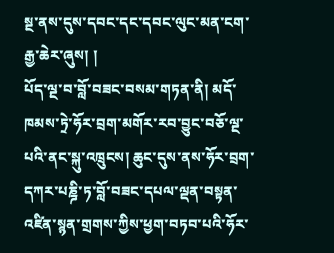སྔ་ནས་དུས་དབང་དང་དབང་ལུང་མན་ངག་རྒྱ་ཆེར་ཞུས། །
པོད་ལྔ་བ་བློ་བཟང་བསམ་གཏན་ནི། མདོ་ཁམས་ཏྲེ་ཧོར་བྲག་མགོར་རབ་བྱུང་བཅོ་ལྔ་པའི་ནང་སྐུ་འཁྲུངས། ཆུང་དུས་ནས་ཧོར་བྲག་དཀར་པཎྜི་ཏ་བློ་བཟང་དཔལ་ལྡན་བསྟན་འཛིན་སྙན་གྲགས་ཀྱིས་ཕྱག་བཏབ་པའི་ཧོར་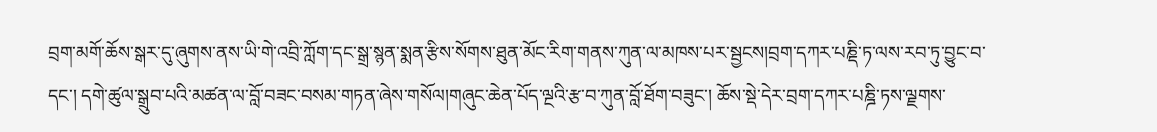བྲག་མགོ་ཆོས་སྒར་དུ་ཞུགས་ནས་ཡི་གེ་འབྲི་ཀློག་དང་སྒྲ་སྙན་སྨན་རྩིས་སོགས་ཐུན་མོང་རིག་གནས་ཀུན་ལ་མཁས་པར་སྦྱངས།བྲག་དཀར་པཎྡི་ཏ་ལས་རབ་ཏུ་བྱུང་བ་དང་། དགེ་ཚུལ་སྒྲུབ་པའི་མཚན་ལ་བློ་བཟང་བསམ་གཏན་ཞེས་གསོལ།གཞུང་ཆེན་པོད་ལྔའི་རྩ་བ་ཀུན་བློ་ཐོག་བཟུང་། ཆོས་སྡེ་དེར་བྲག་དཀར་པཎྜི་ཏས་ལྗགས་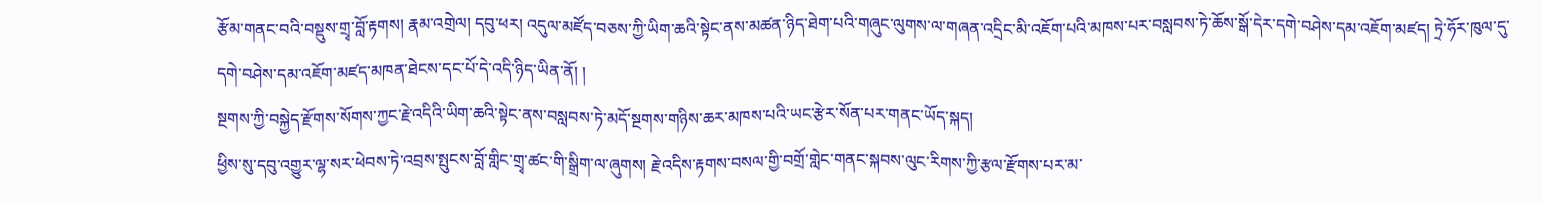རྩོམ་གནང་བའི་བསྡུས་གྲྭ་བློ་རྟགས། རྣམ་འགྲེལ། དབུ་ཕར། འདུལ་མཛོད་བཅས་ཀྱི་ཡིག་ཆའི་སྟེང་ནས་མཚན་ཉིད་ཐེག་པའི་གཞུང་ལུགས་ལ་གཞན་འདྲིང་མི་འཇོག་པའི་མཁས་པར་བསླབས་ཏེ་ཆོས་སྒོ་དེར་དགེ་བཤེས་དམ་འཇོག་མཛད། ཏྲེ་ཧོར་ཁུལ་དུ་དགེ་བཤེས་དམ་འཇོག་མཛད་མཁན་ཐེངས་དང་པོ་དེ་འདི་ཉིད་ཡིན་ནོ། །
སྔགས་ཀྱི་བསྐྱེད་རྫོགས་སོགས་ཀྱང་རྗེ་འདིའི་ཡིག་ཆའི་སྟེང་ནས་བསླབས་ཏེ་མདོ་སྔགས་གཉིས་ཆར་མཁས་པའི་ཡང་རྩེར་སོན་པར་གནང་ཡོད་སྐད།
ཕྱིས་སུ་དབུ་འགྱུར་ལྷ་སར་ཕེབས་ཏེ་འབྲས་སྤུངས་བློ་གླིང་གྲྭ་ཚང་གི་སྒྲིག་ལ་ཞུགས། རྗེ་འདིས་རྟགས་བསལ་གྱི་བགྲོ་གླེང་གནང་སྐབས་ལུང་རིགས་ཀྱི་རྩལ་རྫོགས་པར་མ་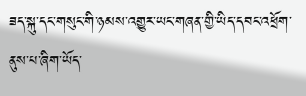ཟད་སྐུ་དང་གསུང་གི་ཉམས་འགྱུར་ཡང་གཞན་གྱི་ཡིད་དབང་འཕྲོག་ནུས་པ་ཞིག་ཡོད་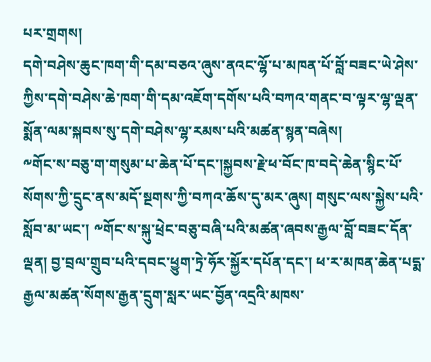པར་གྲགས།
དགེ་བཤེས་ཆུང་ཁག་གི་དམ་བཅའ་ཞུས་ནའང་ལྷོ་པ་མཁན་པོ་བློ་བཟང་ཡེ་ཤེས་ཀྱིས་དགེ་བཤེས་ཆེ་ཁག་གི་དམ་འཇོག་དགོས་པའི་བཀའ་གནང་བ་ལྟར་ལྷ་ལྡན་སྨོན་ལམ་སྐབས་སུ་དགེ་བཤེས་ལྷ་རམས་པའི་མཚན་སྙན་བཞེས།
༸གོང་ས་བཅུ་ག་གསུམ་པ་ཆེན་པོ་དང་།སྐྱབས་རྗེ་ཕ་བོང་ཁ་བདེ་ཆེན་སྙིང་པོ་སོགས་ཀྱི་དྲུང་ནས་མདོ་སྔགས་ཀྱི་བཀའ་ཆོས་དུ་མར་ཞུས། གསུང་ལས་སྐྱེས་པའི་སློབ་མ་ཡང་། ༸གོང་ས་སྐུ་ཕྲེང་བཅུ་བཞི་པའི་མཚན་ཞབས་རྒྱལ་བློ་བཟང་དོན་ལྡན། བྱ་བྲལ་གྲུབ་པའི་དབང་ཕྱུག་ཏྲེ་ཧོར་སྐྱོར་དཔོན་དང་། ཕ་ར་མཁན་ཆེན་པདྨ་རྒྱལ་མཚན་སོགས་རྒྱན་དྲུག་སླར་ཡང་བྱོན་འདྲའི་མཁས་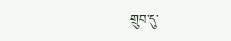གྲུབ་དུ་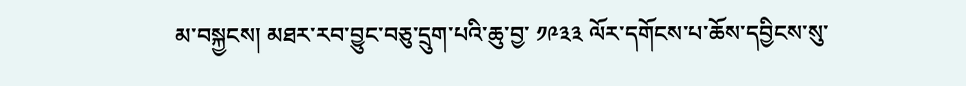མ་བསྐྱངས། མཐར་རབ་བྱུང་བཅུ་དྲུག་པའི་ཆུ་བྱ་ ༡༩༣༣ ལོར་དགོངས་པ་ཆོས་དབྱིངས་སུ་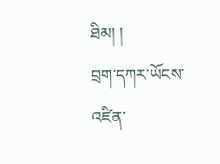ཐིམ། །
བྲག་དཀར་ཡོངས་འཛིན་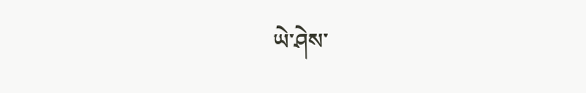ཡེ་ཤེས་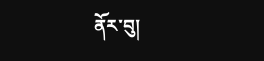ནོར་བུ།